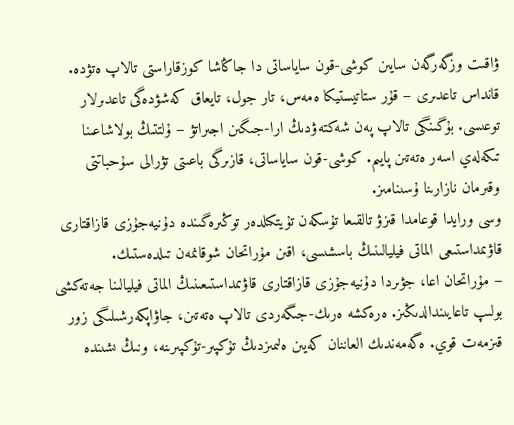ۋاقىت وزگەرگەن سايىن كوشى-قون ساياساتى دا جاڭاشا كوزقاراستى تالاپ ەتۋدە. قانداس تاعدىرى – قۇر ستاتيستيكا ەمەس، تار جول، تايعاق كەشۋدەگى تاعدىرلار توعىسى. بۇگىنگى تالاپ پەن شەكتەۋدىڭ ارا-جىگىن اجىراتۋ – ۇلتتىڭ بولاشاعىنا تىكەلەي اسەر ەتەتىن پايىم. كوشى-قون ساياساتى، قازىرگى باعىتى تۋرالى سۇحباتتى وقىرمان نازارىنا ۇسىنامىز.
وسى ورايدا قوعامدا قىزۋ تالقىعا تۇسكەن تۇيتكىلدەر توڭىرەگىندە دۇنيەجۇزى قازاقتارى قاۋىمداستىعى الماتى فيليالىنىڭ باسشىسى، اقىن مۇراتحان شوقانمەن تىلدەستىك.
– مۇراتحان اعا، جۋىردا دۇنيەجۇزى قازاقتارى قاۋىمداستىعىنىڭ الماتى فيليالىنا جەتەكشى بولىپ تاعايىندالدىڭىز. ەرەكشە ەرىك-جىگەردى تالاپ ەتەتىن، جاۋاپكەرشىلىگى زور قىزمەت قوي. ەگەمەندىك العاننان كەيىن ەلىمىزدىڭ تۇكپىر-تۇكپىرىنە، ونىڭ ىشىندە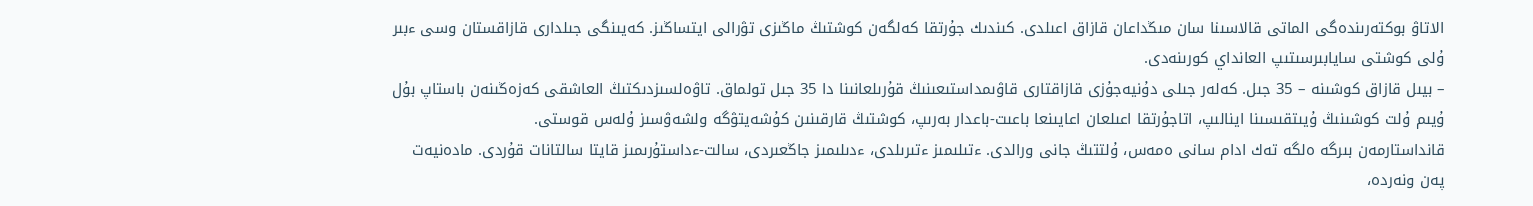الاتاۋ بوكتەرىندەگى الماتى قالاسىنا سان مىڭداعان قازاق اعىلدى. كىندىك جۇرتقا كەلگەن كوشتىڭ ماڭىزى تۋرالى ايتساڭىز. كەيىنگى جىلدارى قازاقستان وسى ءبىر ۇلى كوشتى سايابىرسىتىپ العانداي كورىنەدى.
– بيىل قازاق كوشىنە – 35 جىل. كەلەر جىلى دۇنيەجۇزى قازاقتارى قاۋىمداستىعىنىڭ قۇرىلعانىنا دا 35 جىل تولماق. تاۋەلسىزدىكتىڭ العاشقى كەزەڭىنەن باستاپ بۇل ۇيىم ۇلت كوشىنىڭ ۇيىتقىسىنا اينالىپ، اتاجۇرتقا اعىلعان اعايىنعا باعىت-باعدار بەرىپ، كوشتىڭ قارقىنىن كۇشەيتۋگە ولشەۋسىز ۇلەس قوستى.
قانداستارمەن بىرگە ەلگە تەك ادام سانى ەمەس، ۇلتتىڭ جانى ورالدى. ءتىلىمىز ءتىرىلدى، ءدىلىمىز جاڭعىردى، سالت-ءداستۇرىمىز قايتا سالتانات قۇردى. مادەنيەت پەن ونەردە،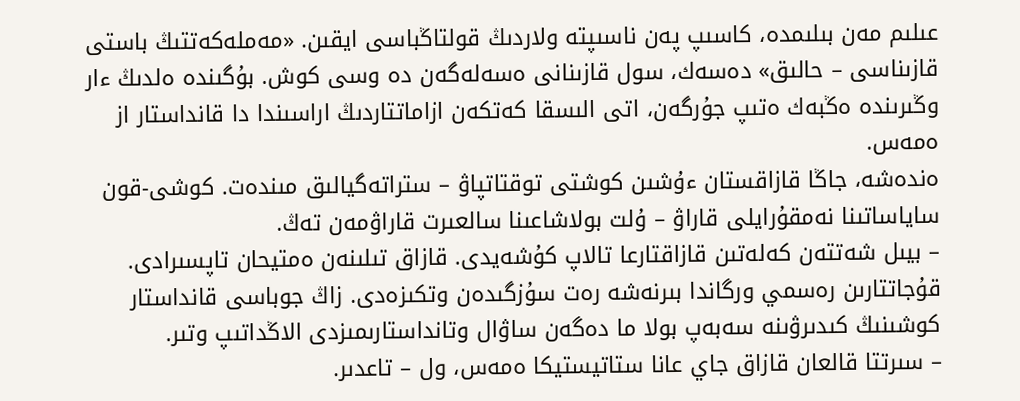عىلىم مەن بىلىمدە، كاسىپ پەن ناسىپتە ولاردىڭ قولتاڭباسى ايقىن. «مەملەكەتتىڭ باستى قازىناسى – حالىق» دەسەك، سول قازىنانى ەسەلەگەن دە وسى كوش. بۇگىندە ەلدىڭ ءار وڭىرىندە ەڭبەك ەتىپ جۇرگەن، اتى الىسقا كەتكەن ازاماتتاردىڭ اراسىندا دا قانداستار از ەمەس.
ەندەشە، جاڭا قازاقستان ءۇشىن كوشتى توقتاتپاۋ – ستراتەگيالىق مىندەت. كوشى-قون ساياساتىنا نەمقۇرايلى قاراۋ – ۇلت بولاشاعىنا سالعىرت قاراۋمەن تەڭ.
– بيىل شەتتەن كەلەتىن قازاقتارعا تالاپ كۇشەيدى. قازاق تىلىنەن ەمتيحان تاپسىرادى. قۇجاتتارىن رەسمي ورگاندا بىرنەشە رەت سۇزگىدەن وتكىزەدى. زاڭ جوباسى قانداستار كوشىنىڭ كىدىرۋىنە سەبەپ بولا ما دەگەن ساۋال وتانداستارىمىزدى الاڭداتىپ وتىر.
– سىرتتا قالعان قازاق جاي عانا ستاتيستيكا ەمەس، ول – تاعدىر.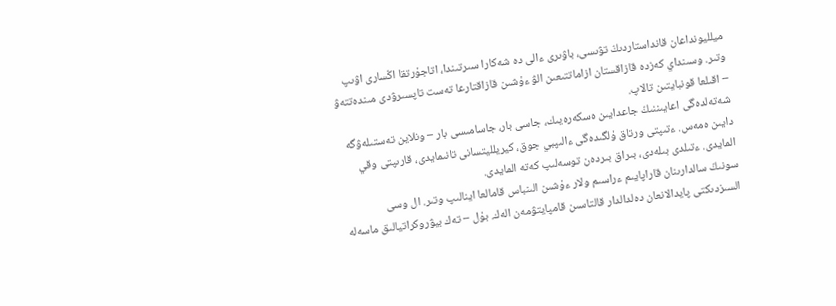ميلليونداعان قانداستاردىڭ تۋىسى، باۋىرى ءالى دە شەكارا سىرتىندا، اتاجۇرتقا اڭسارى اۋىپ وتىر. وسىنداي كەزدە قازاقستان ازاماتتىعىن الۋ ءۇشىن قازاقتارعا تەست تاپسىرۋدى مىندەتتەۋ – اقىلعا قونبايتىن تالاپ.
شەتەلدەگى اعايىننىڭ جاعدايىن ەسكەرەيىك، جاسى بار، جاسامىسى بار – ونلاين تەستىلەۋگە دايىن ەمەس. ءتىپتى ورتاق ۇلگىدەگى ءالىپبي جوق، كيريلليتسانى تانىمايدى، قارىپتى وقي المايدى. ءتىلدى بىلەدى، بىراق بىردەن توسەلىپ كەتە المايدى.
سونىڭ سالدارىنان قاراپايىم ءراسىم ولار ءۇشىن الىنباس قامالعا اينالىپ وتىر. ال وسى السىزدىكتى پايدالانعان دەلدالدار قالتاسىن قامپايتۋمەن الەك. بۇل – تەك بيۋروكراتيالىق ماسەلە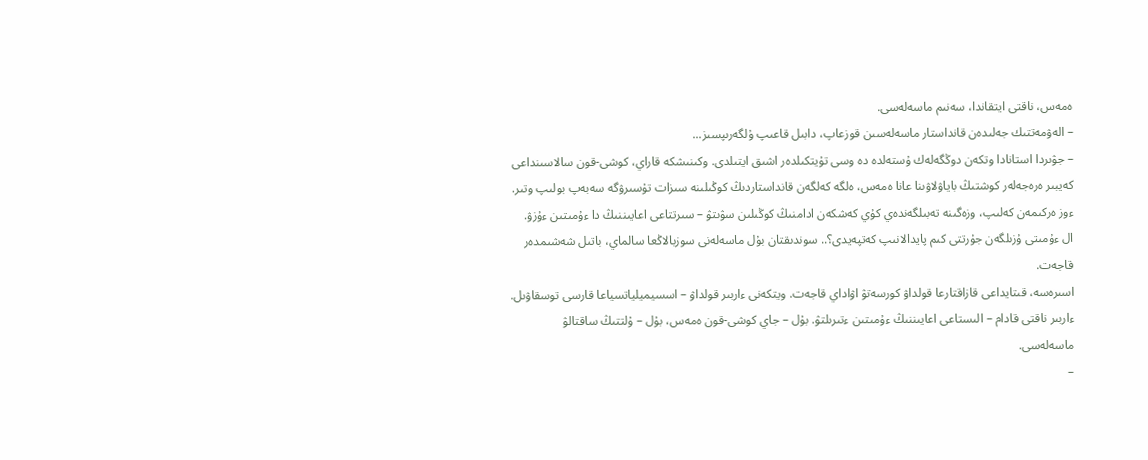ەمەس، ناقتى ايتقاندا، سەنىم ماسەلەسى.
– الەۋمەتتىك جەلىدەن قانداستار ماسەلەسىن قوزعاپ، دابىل قاعىپ ۇلگەرىپسىز...
– جۋىردا استانادا وتكەن دوڭگەلەك ۇستەلدە دە وسى تۇيتكىلدەر اشىق ايتىلدى. وكىنىشكە قاراي، كوشى-قون سالاسىنداعى كەيبىر ەرەجەلەر كوشتىڭ باياۋلاۋىنا عانا ەمەس، ەلگە كەلگەن قانداستاردىڭ كوڭىلىنە سىزات تۇسىرۋگە سەبەپ بولىپ وتىر. ءوز ەركىمەن كەلىپ، وزەگىنە تەبىلگەندەي كۇي كەشكەن ادامنىڭ كوڭىلىن سۋىتۋ – سىرتتاعى اعايىننىڭ دا ءۇمىتىن ءۇزۋ.
ال ءۇمىتى ۇزىلگەن جۇرتتى كىم پايدالانىپ كەتپەيدى؟.. سوندىقتان بۇل ماسەلەنى سوزبالاڭعا سالماي، باتىل شەشىمدەر قاجەت.
اسىرەسە، قىتايداعى قازاقتارعا قولداۋ كورسەتۋ اۋاداي قاجەت. ويتكەنى ءاربىر قولداۋ – اسسيميلياتسياعا قارسى توسقاۋىل. ءاربىر ناقتى قادام – الىستاعى اعايىننىڭ ءۇمىتىن ءتىرىلتۋ. بۇل – جاي كوشى-قون ەمەس، بۇل – ۇلتتىڭ ساقتالۋ ماسەلەسى.
–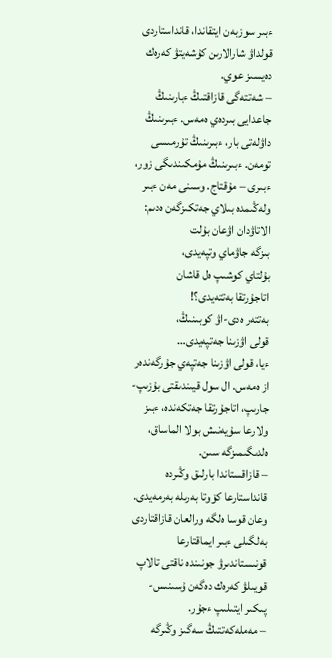ءبىر سوزبەن ايتقاندا، قانداستاردى قولداۋ شارالارىن كۇشەيتۋ كەرەك دەيسىز عوي.
– شەتتەگى قازاقتىڭ ءبارىنىڭ جاعدايى بىردەي ەمەس. ءبىرىنىڭ داۋلەتى بار، ءبىرىنىڭ تۇرمىسى تومەن. ءبىرىنىڭ مۇمكىندىگى زور، ءبىرى – مۇقتاج. وسىنى مەن ءبىر ولەڭىمدە بىلاي جەتكىزگەن ەدىم:
الاتاۋدان اۋعان بۇلت
بىزگە جاۋماي وتپەيدى،
بۇلتاي كوشىپ ەل قاشان
اتاجۇرتقا بەتتەيدى؟!
بەتتەر ەدى-اۋ كوبىنىڭ،
قولى اۋزىنا جەتپەيدى…
ءيا، قولى اۋزىنا جەتپەي جۇرگەندەر از ەمەس. ال سول قيىندىقتى بۇزىپ-جارىپ، اتاجۇرتقا جەتكەندە، ءبىز ولارعا سۇيەنىش بولا الماساق، ەلدىگىمىزگە سىن.
– قازاقستاندا بارلىق وڭىردە قانداستارعا كۆوتا بەرىلە بەرمەيدى. وعان قوسا ەلگە ورالعان قازاقتاردى بەلگىلى ءبىر ايماقتارعا قونىستاندىرۋ جونىندە ناقتى تالاپ قويىلۋ كەرەك دەگەن ۇسىنىس-پىكىر ايتىلىپ ءجۇر.
– مەملەكەتتىڭ سەگىز وڭىرگە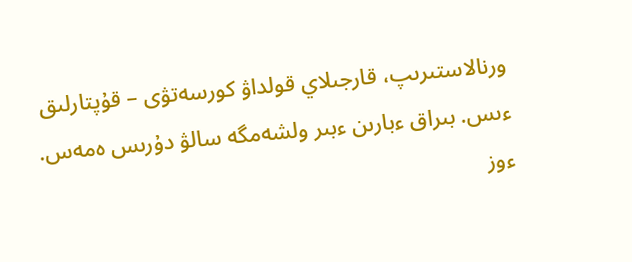ورنالاستىرىپ، قارجىلاي قولداۋ كورسەتۋى – قۇپتارلىق ءىس. بىراق ءبارىن ءبىر ولشەمگە سالۋ دۇرىس ەمەس. ءوز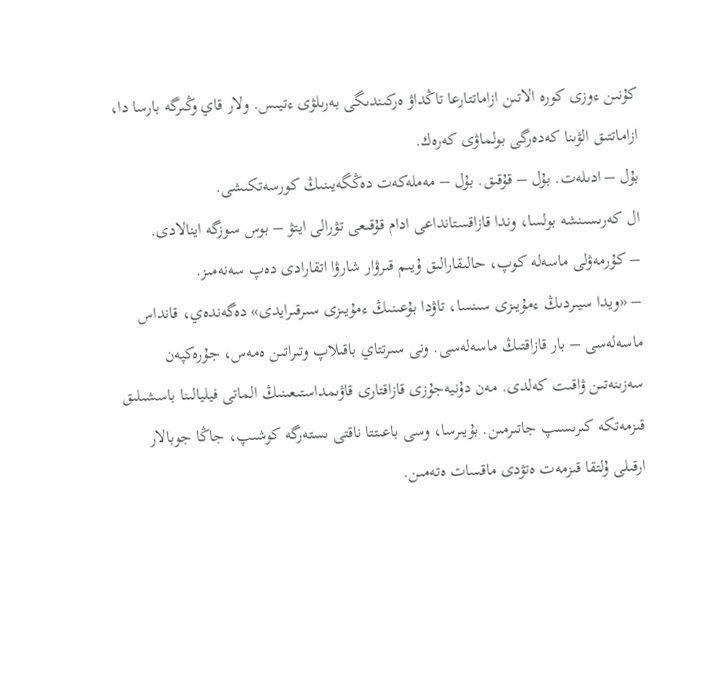كۇنىن ءوزى كورە الاتىن ازاماتتارعا تاڭداۋ ەركىندىگى بەرىلۋى ءتيىس. ولار قاي وڭىرگە بارسا دا، ازاماتتىق الۋىنا كەدەرگى بولماۋى كەرەك.
بۇل – ادىلەت. بۇل – قۇقىق. بۇل – مەملەكەت دەڭگەيىنىڭ كورسەتكىشى.
ال كەرىسىنشە بولسا، وندا قازاقستانداعى ادام قۇقىعى تۋرالى ايتۋ – بوس سوزگە اينالادى.
– كۇرمەۋلى ماسەلە كوپ، حالىقارالىق ۇيىم قىرۋار شارۋا اتقارادى دەپ سەنەمىز.
– «ويدا سيىردىڭ ءمۇيىزى سىنسا، تاۋدا بۇعىنىڭ ءمۇيىزى سىرقىرايدى» دەگەندەي، قانداس ماسەلەسى – بار قازاقتىڭ ماسەلەسى. ونى سىرتتاي باقىلاپ وتىراتىن ەمەس، جۇرەكپەن سەزىنەتىن ۋاقىت كەلدى. مەن دۇنيەجۇزى قازاقتارى قاۋىمداستىعىنىڭ الماتى فيليالىنا باسشىلىق قىزمەتكە كىرىسىپ جاتىرمىن. بۇيىرسا، وسى باعىتتا ناقتى ىستەرگە كوشىپ، جاڭا جوبالار ارقىلى ۇلتقا قىزمەت ەتۋدى ماقسات ەتەمىن.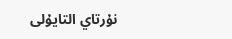نۇرتاي التايۇلى